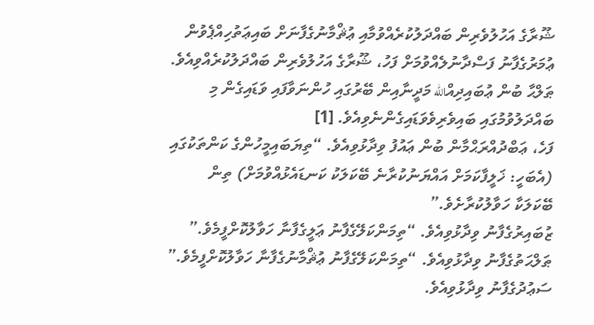ޝޫރާގެ އަހުލުވެރިން ބައްދަލުކުރެއްވުމާއި ޢުޘްމާނުގެފާނަށް ބައިޢަތުހިއްޕެވުން
ޢުމަރުގެފާނު ފަސްދާނުލެއްވުމަށް ފަހު، ޝޫރާގެ އަހުލުވެރިން ބައްދަލުކުރެއްވިއެވެ. ޠަލްޙާ ބުން ޢުބައިދިއްالله މަދީނާއިން ބޭރުގައި ހުންނަވާފައި ވަޑައިގެން މި ބައްދަލުވުމުގައި ބައިވެރިވެވަޑައިގެންނެވިއެވެ. [1]
ފަހެ، ޢަބްދުއްރަޙްމާން ބުން ޢައުފު ވިދާޅުވިއެވެ. “ތިޔަބައިމީހުންގެ ކަންތަކުގައި (އެބަހީ: ޚަލީފާކަމަށް އައްޔަނުކުރާނެ ބޭކަލަކު ކަނޑައެޅުއްވުމަށް) ތިން ބޭކަލަކާ ހަވާލުކުރާށެވެ.”
ޒުބައިރުގެފާނު ވިދާޅުވިއެވެ. “ތިމަންކަލޭގެފާނު ޢަލީގެފާނާ ހަވާލުކޮށްފީމެވެ.”
ޠަލްޙަތުގެފާނު ވިދާޅުވިއެވެ. “ތިމަންކަލޭގެފާނު ޢުޘްމާނުގެފާނާ ހަވާލުކޮށްފީމެވެ.”
ސަޢުދުގެފާނު ވިދާޅުވިއެވެ.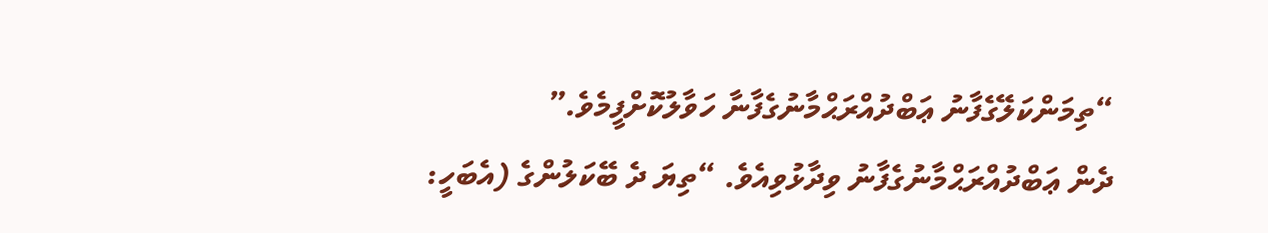“ތިމަންކަލޭގެފާނު ޢަބްދުއްރަޙްމާނުގެފާނާ ހަވާލުކޮށްފީމެވެ.”
ދެން ޢަބްދުއްރަޙްމާނުގެފާނު ވިދާޅުވިއެވެ. “ތިޔަ ދެ ބޭކަލުންގެ (އެބަހީ: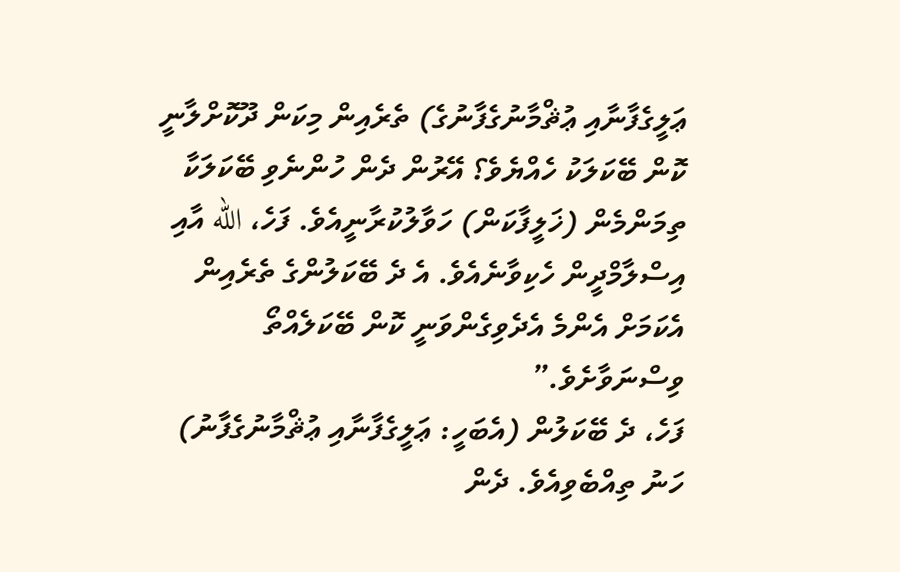ޢަލީގެފާނާއި ޢުޘްމާނުގެފާނުގެ) ތެރެއިން މިކަން ދޫކޮށްލާނީ ކޮން ބޭކަލަކު ހެއްޔެވެ؟ އޭރުން ދެން ހުންނެވި ބޭކަލަކާ ތިމަންމެން (ޚަލީފާކަން) ހަވާލުކުރާނީއެވެ. ފަހެ، الله އާއި އިސްލާމްދީން ހެކިވާނެއެވެ. އެ ދެ ބޭކަލުންގެ ތެރެއިން އެކަމަށް އެންމެ އެދެވިގެންވަނީ ކޮން ބޭކަލެއްތޯ ވިސްނަވާށެވެ.”
ފަހެ، ދެ ބޭކަލުން (އެބަހީ: ޢަލީގެފާނާއި ޢުޘްމާނުގެފާނު) ހަނު ތިއްބެވިއެވެ. ދެން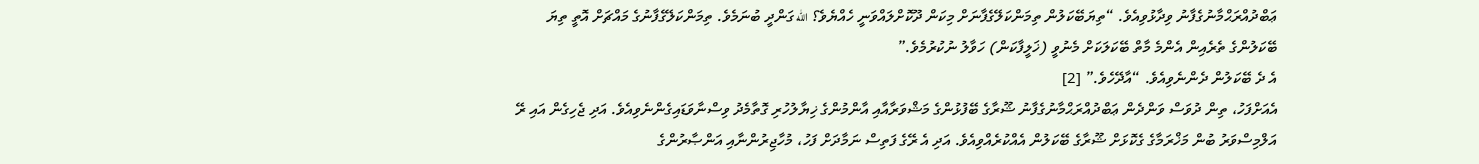ޢަބްދުއްރަޙްމާނުގެފާނު ވިދާޅުވިއެވެ. “ތިޔަބޭކަލުން ތިމަންކަލޭގެފާނަށް މިކަން ދޫކޮށްލައްވަނީ ހެއްޔެވެ؟ الله ގަންދީ ބުނަމެވެ. ތިމަންކަލޭގެފާނުގެ މައްޗަށް އޮތީ ތިޔަ ބޭކަލުންގެ ތެރެއިން އެންމެ މާތް ބޭކަލަކަށް މެނުވީ (ޚަލީފާކަން) ހަވާލު ނުކުރުމެވެ.”
އެ ދެ ބޭކަލުން ދެންނެވިއެވެ. “އާދޭހެވެ.” [2]
އެއަށްފަހު، ތިން ދުވަސް ވަންދެން ޢަބްދުއްރަޙްމާނުގެފާނު ޝޫރާގެ ބޭފުޅުންގެ މަޝްވަރާއާއި އާންމުންގެ ޚިޔާލުހުރި ގޮތާމެދު ވިސްނާވަޑައިގެންނެވިއެވެ. އަދި ޖެހިގެން އައި ރޭ އަލްމިސްވަރު ބުން މަޚްރަމާގެ ގެކޮޅަށް ޝޫރާގެ ބޭކަލުން އެއްކުރެއްވިއެވެ. އަދި އެ ރޭގެ ފަތިސް ނަމާދަށް ފަހު، މުހާޖިރުންނާއި އަންޞާރުންގެ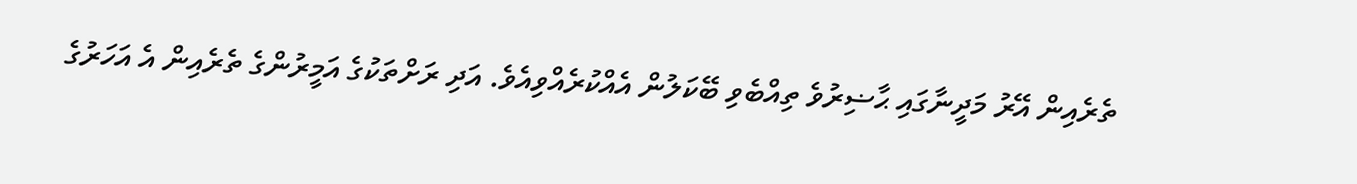ތެރެއިން އޭރު މަދީނާގައި ޙާޟިރުވެ ތިއްބެވި ބޭކަލުން އެއްކުރެއްވިއެވެ. އަދި ރަށްތަކުގެ އަމީރުންގެ ތެރެއިން އެ އަހަރުގެ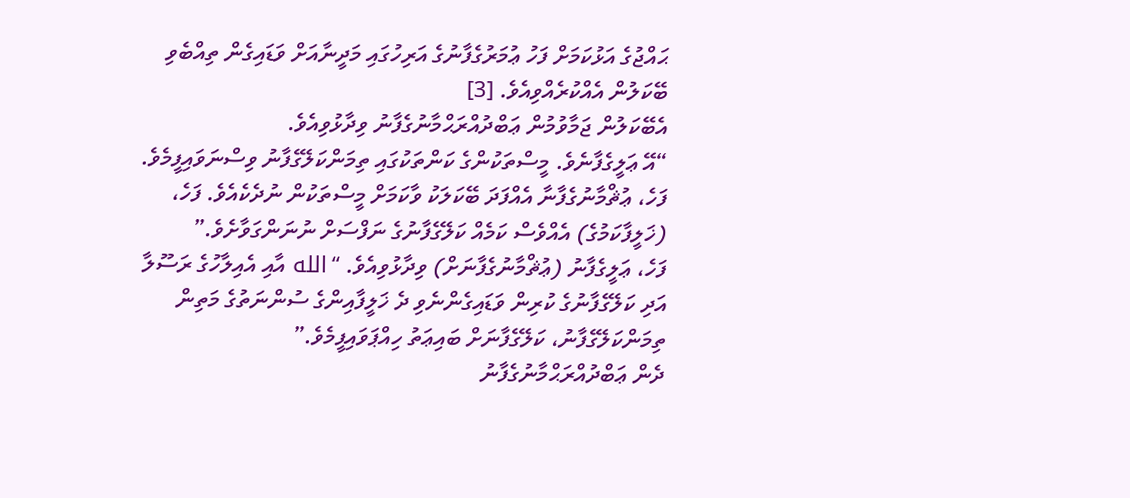ޙައްޖުގެ އަޅުކަމަށް ފަހު ޢުމަރުގެފާނުގެ އަރިހުގައި މަދީނާއަށް ވަޑައިގެން ތިއްބެވި ބޭކަލުން އެއްކުރެއްވިއެވެ. [3]
އެބޭކަލުން ޖަމާވުމުން ޢަބްދުއްރަޙްމާނުގެފާނު ވިދާޅުވިއެވެ.
“އޭ ޢަލީގެފާނެވެ. މީސްތަކުންގެ ކަންތަކުގައި ތިމަންކަލޭގެފާނު ވިސްނަވައިފީމެވެ. ފަހެ، ޢުޘްމާނުގެފާނާ އެއްފަދަ ބޭކަލަކު ވާކަމަށް މީސްތަކުން ނުދެކެއެވެ. ފަހެ، (ޚަލީފާކަމުގެ) އެއްވެސް ކަމެއް ކަލޭގެފާނުގެ ނަފްސަށް ނުނަންގަވާށެވެ.”
ފަހެ، ޢަލީގެފާނު (ޢުޘްމާނުގެފާނަށް) ވިދާޅުވިއެވެ. “الله އާއި އެއިލާހުގެ ރަސޫލާ އަދި ކަލޭގެފާނުގެ ކުރިން ވަޑައިގެންނެވި ދެ ޚަލީފާއިންގެ ސުންނަތުގެ މަތިން ތިމަންކަލޭގެފާނު، ކަލޭގެފާނަށް ބައިޢަތު ހިއްޕަވައިފީމެވެ.”
ދެން ޢަބްދުއްރަޙްމާނުގެފާނު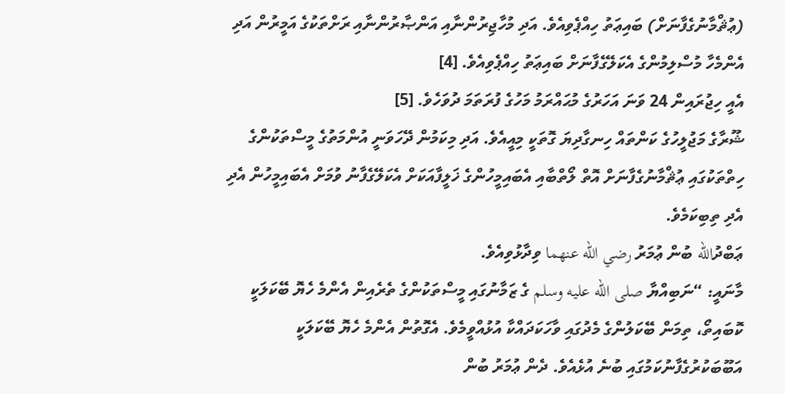(ޢުޘްމާނުގެފާނަށް) ބައިޢަތު ހިއްޕެވިއެވެ. އަދި މުހާޖިރުންނާއި އަންޞާރުންނާއި ރަށްތަކުގެ އަމީރުން އަދި އެންމެހާ މުސްލިމުންގެ އެކަލޭގެފާނަށް ބައިޢަތު ހިއްޕެވިއެވެ. [4]
އެއީ ހިޖުރައިން 24 ވަނަ އަހަރުގެ މުޙައްރަމު މަހުގެ ފުރަތަމަ ދުވަހެވެ. [5]
ޝޫރާގެ މަޖުލީހުގެ ކަންތައް ހިނގާދިޔަ ގޮތަކީ މިއީއެވެ. އަދި މިކަމުން ދޭހަވަނީ އުންމަތުގެ މީސްތަކުންގެ ހިތްތަކުގައި ޢުޘްމާނުގެފާނަށް އޮތް ލޯތްބާއި އެބައިމީހުންގެ ޚަލީފާއަކަށް އެކަލޭގެފާނު ވުމަށް އެބައިމީހުން އެދި އެދި ތިބިކަމެވެ.
ޢަބްދުالله ބުން ޢުމަރު رضي الله عنهما ވިދާޅުވިއެވެ.
މާނައީ: “ނަބިއްޔާ صلى الله عليه وسلم ގެ ޒަމާނުގައި މީސްތަކުންގެ ތެރެއިން އެންމެ ހެޔޮ ބޭކަލަކީ ކޮބައިތޯ، ތިމަން ބޭކަލުންގެ މެދުގައި ވާހަކަދައްކާ އުޅުއްވީމެވެ. އެގޮތުން އެންމެ ހެޔޮ ބޭކަލަކީ އަބޫބަކުރުގެފާނުކަމުގައި ބުނެ އުޅެއެވެ. ދެން ޢުމަރު ބުން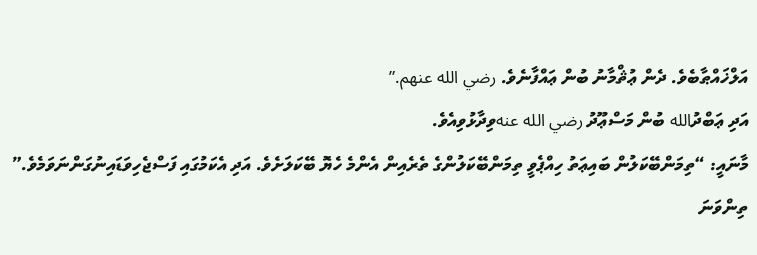އަލްޚައްޠާބެވެ. ދެން ޢުޘްމާނު ބުން ޢައްފާނެވެ. رضي الله عنهم.”
އަދި ޢަބްދުالله ބުން މަސްޢޫދު رضي الله عنهވިދާޅުވިއެވެ.
މާނައީ: “ތިމަންބޭކަލުން ބައިޢަތު ހިއްޕެވީ ތިމަންބޭކަލުންގެ ތެރެއިން އެންމެ ހެޔޮ ބޭކަލަށެވެ. އަދި އެކަމުގައި ފަސްޖެހިވަޑައިނުގަންނަވަމެވެ.”
ތިންވަނަ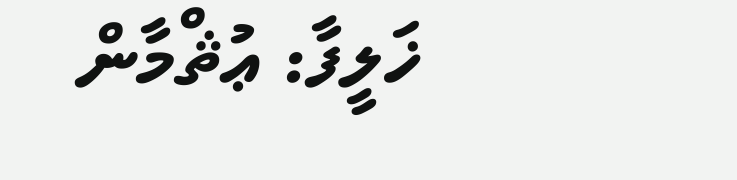ޚަލީފާ: ޢުޘްމާން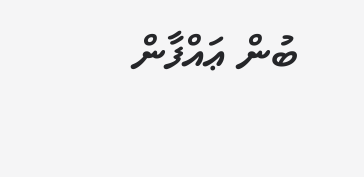ބުން ޢައްފާން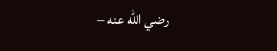رضي الله عنه –